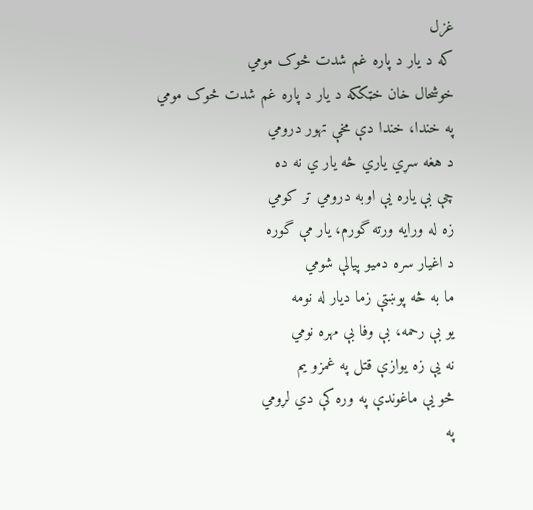غزل
که د يار د پاره غم شدت څوک مومي
خوشحال خان خټککه د يار د پاره غم شدت څوک مومي
په خندا، خندا دې مخې تهور درومي
د هغه سړي ياري څه يار ي نه ده
چې بې ياره يې اوبه درومي تر کومي
زه له ورايه ورته گورم، يار مې گوره
د اغيار سره دميو پيالې شومي
ما به څه پوښتې زما ديار له نومه
يو بې رحمه، بې وفا بې مهره نومي
نه يې زه يوازې قتل په غمزو يم
څو يې ماغوندې په وره کې دي لړومي
په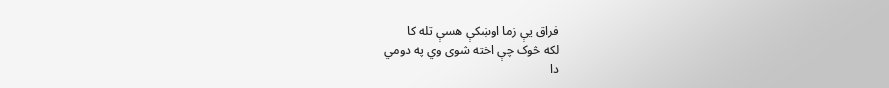فراق يې زما اوښکې هسې تله کا
لکه څوک چې اخته شوی وي په دومي
دا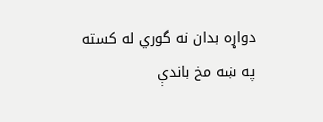دواړه بدان نه گوري له کسته
په ښه مخ باندې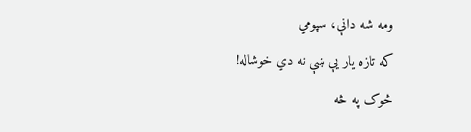ومه شه دانې، سپومي
که تازه يار يې ښې نه دي خوشاله!
څوک په څه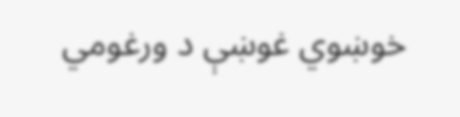خوښوي غوښې د ورغومي